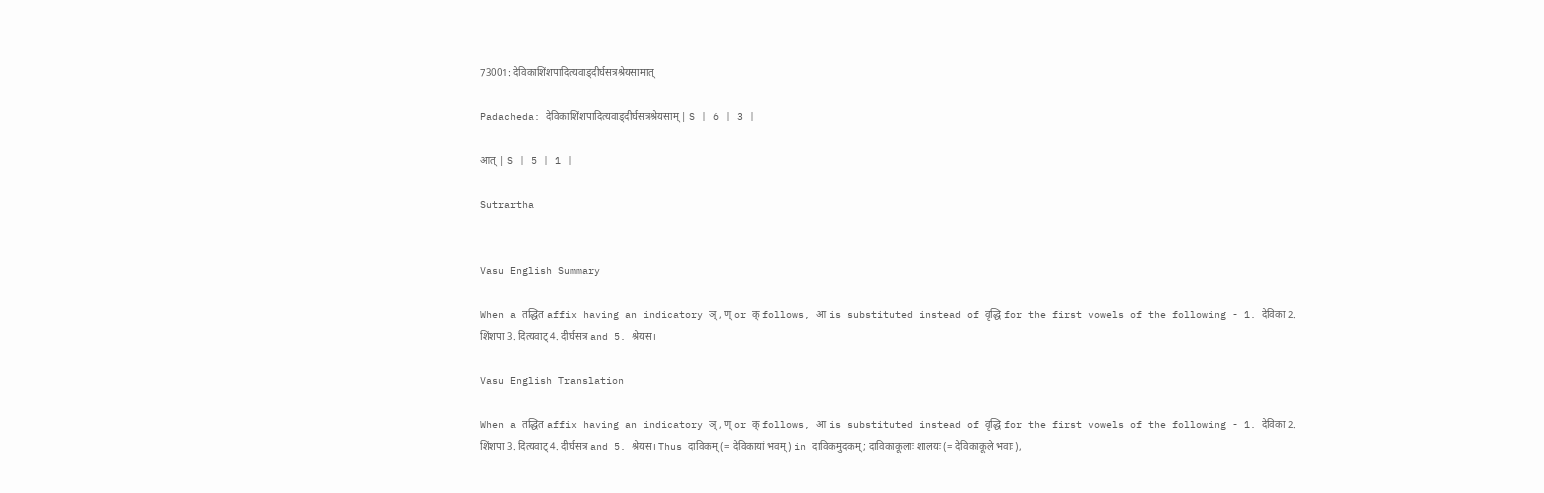73001: देविकाशिंशपादित्यवाड्दीर्घसत्रश्रेयसामात्

Padacheda: देविकाशिंशपादित्यवाड्दीर्घसत्रश्रेयसाम् | S | 6 | 3 |

आत् | S | 5 | 1 |

Sutrartha


Vasu English Summary

When a तद्धित affix having an indicatory ञ् , ण् or क् follows, आ is substituted instead of वृद्धि for the first vowels of the following - 1. देविका 2. शिंशपा 3. दित्यवाट् 4. दीर्घसत्र and 5. श्रेयस।

Vasu English Translation

When a तद्धित affix having an indicatory ञ् , ण् or क् follows, आ is substituted instead of वृद्धि for the first vowels of the following - 1. देविका 2. शिंशपा 3. दित्यवाट् 4. दीर्घसत्र and 5. श्रेयस। Thus दाविकम् (= देविकायां भवम्) in दाविकमुदकम्; दाविकाकूलाः शालयः (= देविकाकूले भवाः),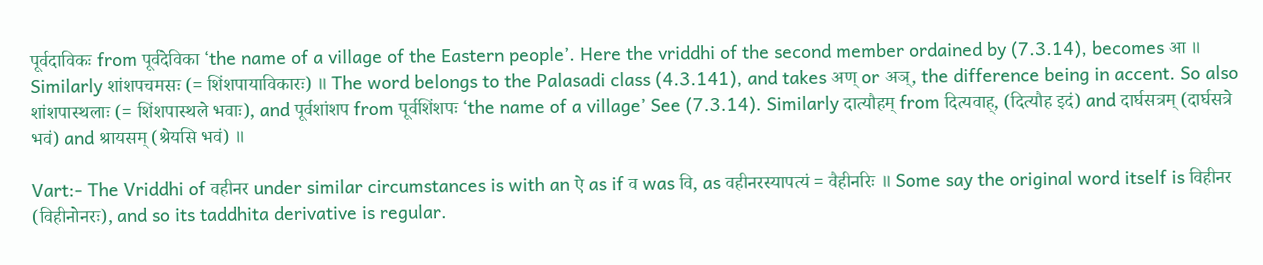पूर्वदाविकः from पूर्वदेविका ‘the name of a village of the Eastern people’. Here the vriddhi of the second member ordained by (7.3.14), becomes आ ॥ Similarly शांशपचमसः (= शिंशपायाविकारः) ॥ The word belongs to the Palasadi class (4.3.141), and takes अण् or अञ्, the difference being in accent. So also शांशपास्थलाः (= शिंशपास्थले भवाः), and पूर्वशांशप from पूर्वशिंशपः ‘the name of a village’ See (7.3.14). Similarly दात्यौहम् from दित्यवाह्, (दित्यौह इदं) and दार्घसत्रम् (दार्घसत्रे भवं) and श्रायसम् (श्रेयसि भवं) ॥

Vart:- The Vriddhi of वहीनर under similar circumstances is with an ऐ as if व was वि, as वहीनरस्यापत्यं = वैहीनरिः ॥ Some say the original word itself is विहीनर (विहीनोनरः), and so its taddhita derivative is regular.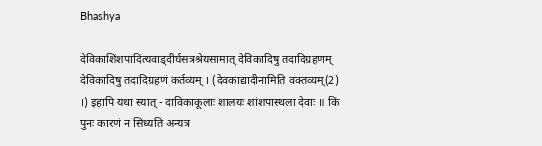Bhashya

देविकाशिंशपादित्यवाड्दीर्घसत्रश्रेयसामात् देविकादिषु तदादिग्रहणम् देविकादिषु तदादिग्रहणं कर्तव्यम् । (देवकाद्यादीनामिति वक्तव्यम्(2) ।) इहापि यथा स्यात् - दाविकाकूलाः शालयः शांशपास्थला देवाः ॥ किं पुनः कारणं न सिध्यति अन्यत्र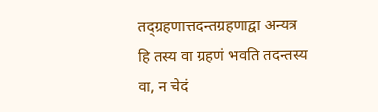तद्ग्रहणात्तदन्तग्रहणाद्वा अन्यत्र हि तस्य वा ग्रहणं भवति तदन्तस्य वा, न चेदं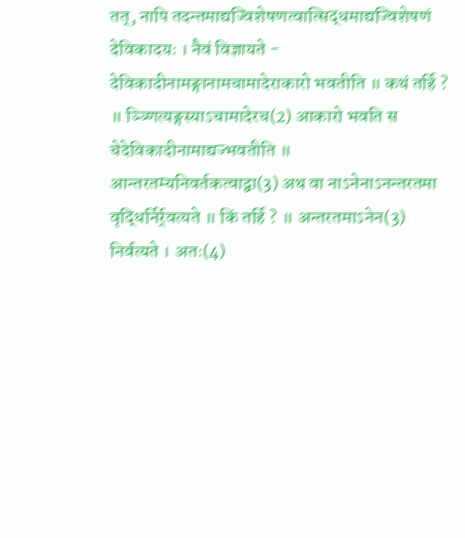तत्, नापि तदन्तमाद्यज्विशेषणत्वात्सिद्धमाद्यज्विशेषणं देविकादयः । नैवं विज्ञायते - देविकादीनामङ्गानामचामादेराकारो भवतीति ॥ कथं तर्हि ? ॥ ञ्ञ्णित्यङ्गस्याऽचामादेरच(2) आकारो भवति स चेदेविकादीनामाद्यज्भवतीति ॥ आन्तरतम्यनिवर्तकत्वाद्वा(3) अथ वा नाऽनेनाऽनन्तरतमा वृद्धिर्निर्र्वत्यते ॥ किं तर्हि ? ॥ अन्तरतमाऽनेन(3) निर्वत्यते । अतः(4)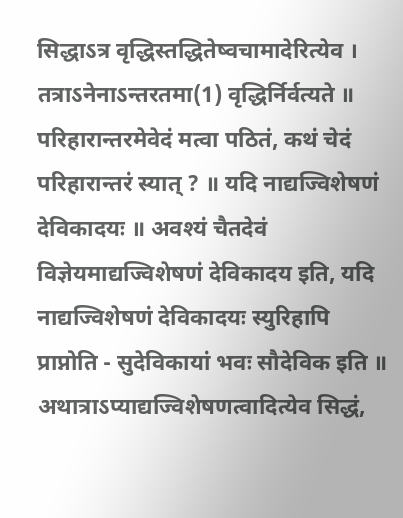सिद्धाऽत्र वृद्धिस्तद्धितेष्वचामादेरित्येव । तत्राऽनेनाऽन्तरतमा(1) वृद्धिर्निर्वत्यते ॥ परिहारान्तरमेवेदं मत्वा पठितं, कथं चेदं परिहारान्तरं स्यात् ? ॥ यदि नाद्यज्विशेषणं देविकादयः ॥ अवश्यं चैतदेवं विज्ञेयमाद्यज्विशेषणं देविकादय इति, यदि नाद्यज्विशेषणं देविकादयः स्युरिहापि प्राप्नोति - सुदेविकायां भवः सौदेविक इति ॥ अथात्राऽप्याद्यज्विशेषणत्वादित्येव सिद्धं,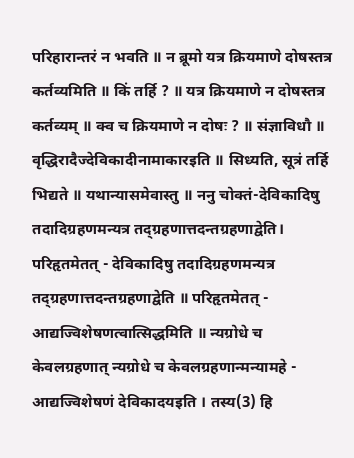परिहारान्तरं न भवति ॥ न ब्रूमो यत्र क्रियमाणे दोषस्तत्र कर्तव्यमिति ॥ किं तर्हि ? ॥ यत्र क्रियमाणे न दोषस्तत्र कर्तव्यम् ॥ क्व च क्रियमाणे न दोषः ? ॥ संज्ञाविधौ ॥ वृद्धिरादैज्देविकादीनामाकारइति ॥ सिध्यति, सूत्रं तर्हि भिद्यते ॥ यथान्यासमेवास्तु ॥ ननु चोक्तं-देविकादिषु तदादिग्रहणमन्यत्र तद्ग्रहणात्तदन्तग्रहणाद्वेति। परिहृतमेतत् - देविकादिषु तदादिग्रहणमन्यत्र तद्ग्रहणात्तदन्तग्रहणाद्वेति ॥ परिहृतमेतत् - आद्यज्विशेषणत्वात्सिद्धमिति ॥ न्यग्रोधे च केवलग्रहणात् न्यग्रोधे च केवलग्रहणान्मन्यामहे - आद्यज्विशेषणं देविकादयइति । तस्य(3) हि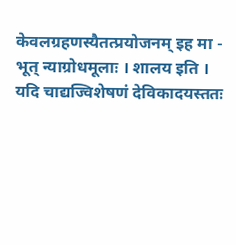केवलग्रहणस्यैतत्प्रयोजनम् इह मा - भूत् न्याग्रोधमूलाः । शालय इति । यदि चाद्यज्विशेषणं देविकादयस्ततः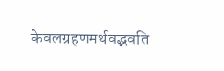केवलग्रहणमर्थवद्भवति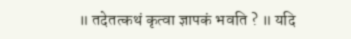॥ तदेतत्कथं कृत्वा ज्ञापकं भवति ? ॥ यदि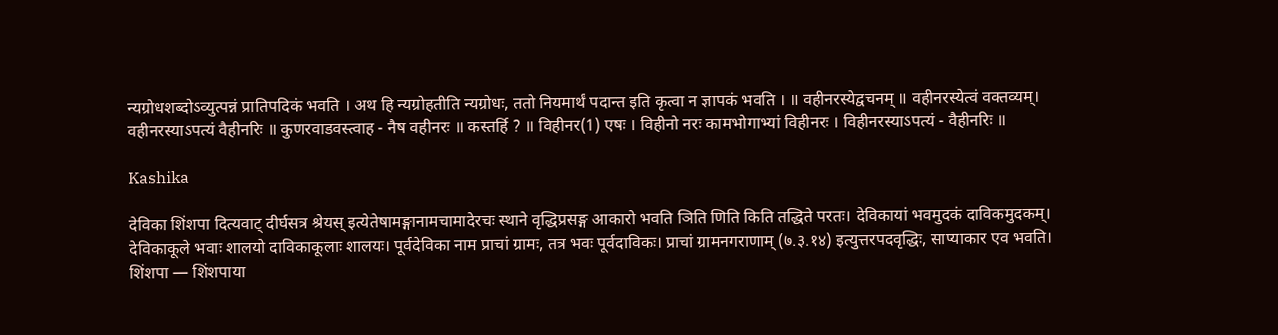न्यग्रोधशब्दोऽव्युत्पन्नं प्रातिपदिकं भवति । अथ हि न्यग्रोहतीति न्यग्रोधः, ततो नियमार्थं पदान्त इति कृत्वा न ज्ञापकं भवति । ॥ वहीनरस्येद्वचनम् ॥ वहीनरस्येत्वं वक्तव्यम्। वहीनरस्याऽपत्यं वैहीनरिः ॥ कुणरवाडवस्त्वाह - नैष वहीनरः ॥ कस्तर्हि ? ॥ विहीनर(1) एषः । विहीनो नरः कामभोगाभ्यां विहीनरः । विहीनरस्याऽपत्यं - वैहीनरिः ॥

Kashika

देविका शिंशपा दित्यवाट् दीर्घसत्र श्रेयस् इत्येतेषामङ्गानामचामादेरचः स्थाने वृद्धिप्रसङ्ग आकारो भवति ञिति णिति किति तद्धिते परतः। देविकायां भवमुदकं दाविकमुदकम्। देविकाकूले भवाः शालयो दाविकाकूलाः शालयः। पूर्वदेविका नाम प्राचां ग्रामः, तत्र भवः पूर्वदाविकः। प्राचां ग्रामनगराणाम् (७.३.१४) इत्युत्तरपदवृद्धिः, साप्याकार एव भवति। शिंशपा — शिंशपाया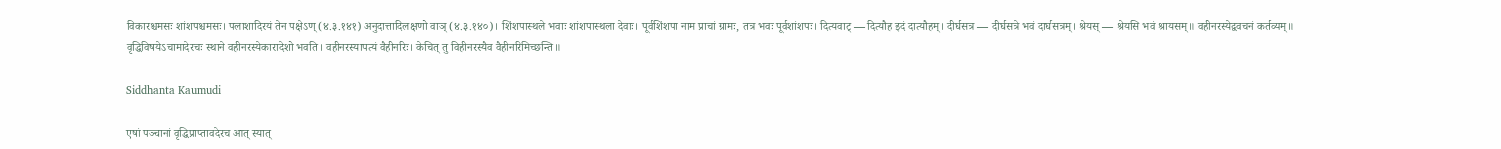विकारश्चमसः शांशपश्चमसः। पलाशादिरयं तेन पक्षेऽण् (४.३.१४१) अनुदात्तादिलक्षणो वाञ् (४.३.१४०)। शिंशपास्थले भवाः शांशपास्थला देवाः। पूर्वशिंशपा नाम प्राचां ग्रामः, तत्र भवः पूर्वशांशपः। दित्यवाट् — दित्यौह इदं दात्यौहम्। दीर्घसत्र — दीर्घसत्रे भवं दार्घसत्रम्। श्रेयस् — श्रेयसि भवं श्रायसम्॥ वहीनरस्येद्ववचनं कर्तव्यम्॥ वृद्धिविषयेऽचामादेरचः स्थाने वहीनरस्येकारादेशो भवति। वहीनरस्यापत्यं वैहीनरिः। केचित् तु विहीनरस्यैव वैहीनरिमिच्छन्ति॥

Siddhanta Kaumudi

एषां पञ्चानां वृद्धिप्राप्तावदेरच आत् स्यात्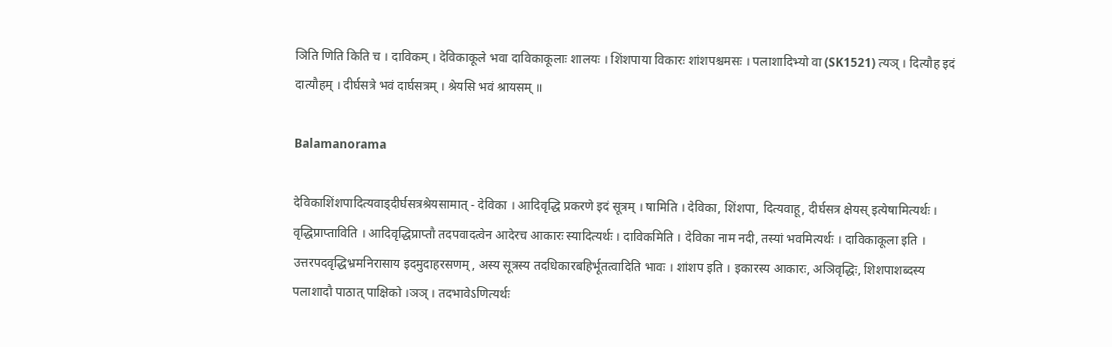ञिति णिति किति च । दाविकम् । देविकाकूले भवा दाविकाकूलाः शालयः । शिंशपाया विकारः शांशपश्चमसः । पलाशादिभ्यो वा (SK1521) त्यञ् । दित्यौह इदं दात्यौहम् । दीर्घसत्रे भवं दार्घसत्रम् । श्रेयसि भवं श्रायसम् ॥

Balamanorama

देविकाशिंशपादित्यवाड्दीर्घसत्रश्रेयसामात् - देविका । आदिवृद्धि प्रकरणे इदं सूत्रम् । षामिति । देविका, शिंशपा, दित्यवाहू, दीर्घसत्र क्षेयस् इत्येषामित्यर्थः । वृद्धिप्राप्ताविति । आदिवृद्धिप्राप्तौ तदपवादत्वेन आदेरच आकारः स्यादित्यर्थः । दाविकमिति । देविका नाम नदी, तस्यां भवमित्यर्थः । दाविकाकूला इति । उत्तरपदवृद्धिभ्रमनिरासाय इदमुदाहरसणम्, अस्य सूत्रस्य तदधिकारबहिर्भूतत्वादिति भावः । शांशप इति । इकारस्य आकारः, अञिवृद्धिः, शिशपाशब्दस्य पलाशादौ पाठात् पाक्षिको ।ञञ् । तदभावेऽणित्यर्थः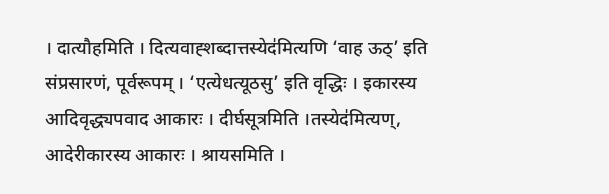। दात्यौहमिति । दित्यवाह्शब्दात्तस्येद॑मित्यणि ‘वाह ऊठ्’ इति संप्रसारणं, पूर्वरूपम् । ‘एत्येधत्यूठसु’ इति वृद्धिः । इकारस्य आदिवृद्ध्यपवाद आकारः । दीर्घसूत्रमिति ।तस्येद॑मित्यण्, आदेरीकारस्य आकारः । श्रायसमिति ।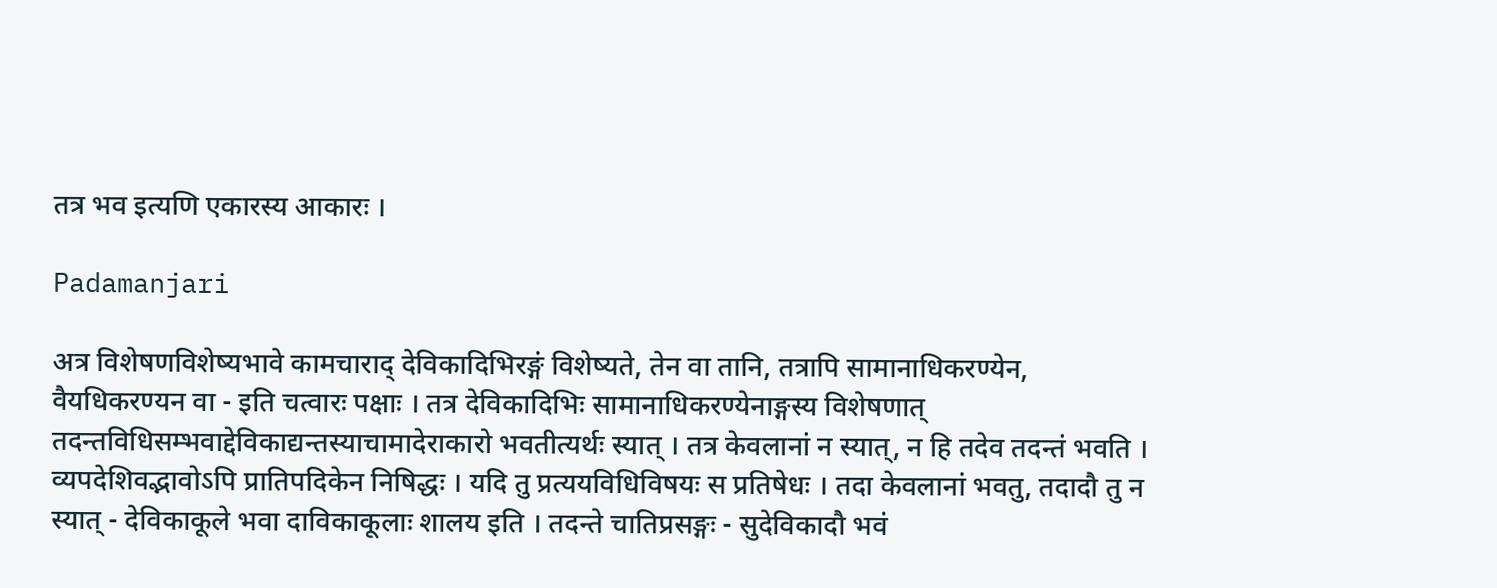तत्र भव इत्यणि एकारस्य आकारः ।

Padamanjari

अत्र विशेषणविशेष्यभावे कामचाराद् देविकादिभिरङ्गं विशेष्यते, तेन वा तानि, तत्रापि सामानाधिकरण्येन, वैयधिकरण्यन वा - इति चत्वारः पक्षाः । तत्र देविकादिभिः सामानाधिकरण्येनाङ्गस्य विशेषणात् तदन्तविधिसम्भवाद्देविकाद्यन्तस्याचामादेराकारो भवतीत्यर्थः स्यात् । तत्र केवलानां न स्यात्, न हि तदेव तदन्तं भवति । व्यपदेशिवद्भावोऽपि प्रातिपदिकेन निषिद्धः । यदि तु प्रत्ययविधिविषयः स प्रतिषेधः । तदा केवलानां भवतु, तदादौ तु न स्यात् - देविकाकूले भवा दाविकाकूलाः शालय इति । तदन्ते चातिप्रसङ्गः - सुदेविकादौ भवं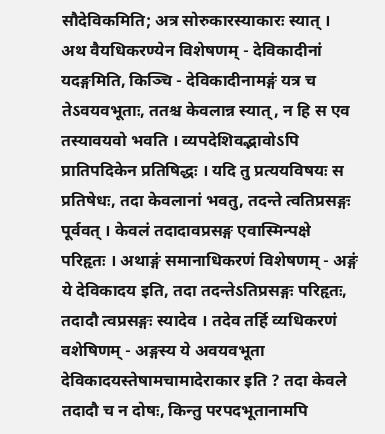सौदेविकमिति; अत्र सोरुकारस्याकारः स्यात् । अथ वैयधिकरण्येन विशेषणम् - देविकादीनां यदङ्गमिति, किञ्चि - देविकादीनामङ्गं यत्र च तेऽवयवभूताः, ततश्च केवलान्न स्यात्, न हि स एव तस्यावयवो भवति । व्यपदेशिवद्भावोऽपि प्रातिपदिकेन प्रतिषिद्धः । यदि तु प्रत्ययविषयः स प्रतिषेधः, तदा केवलानां भवतु, तदन्ते त्वतिप्रसङ्गः पूर्ववत् । केवलं तदादावप्रसङ्ग एवास्मिन्पक्षे परिहृतः । अथाङ्गं समानाधिकरणं विशेषणम् - अङ्गं ये देविकादय इति, तदा तदन्तेऽतिप्रसङ्गः परिहृतः, तदादौ त्वप्रसङ्गः स्यादेव । तदेव तर्हि व्यधिकरणं वशेषिणम् - अङ्गस्य ये अवयवभूता देविकादयस्तेषामचामादेराकार इति ? तदा केवले तदादौ च न दोषः, किन्तु परपदभूतानामपि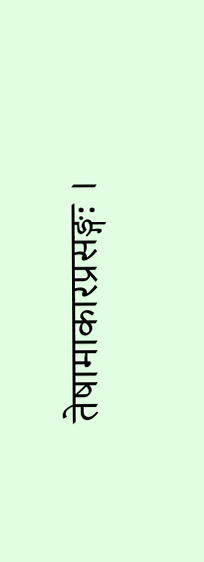तेषामाकारप्रसङ्गः ।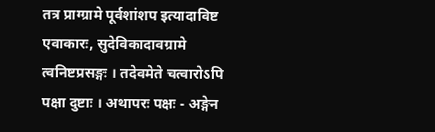तत्र प्राग्ग्रामे पूर्वशांशप इत्यादाविष्ट एवाकारः, सुदेविकादावग्रामे त्वनिष्टप्रसङ्गः । तदेवमेते चत्वारोऽपि पक्षा दुष्टाः । अथापरः पक्षः - अङ्गेन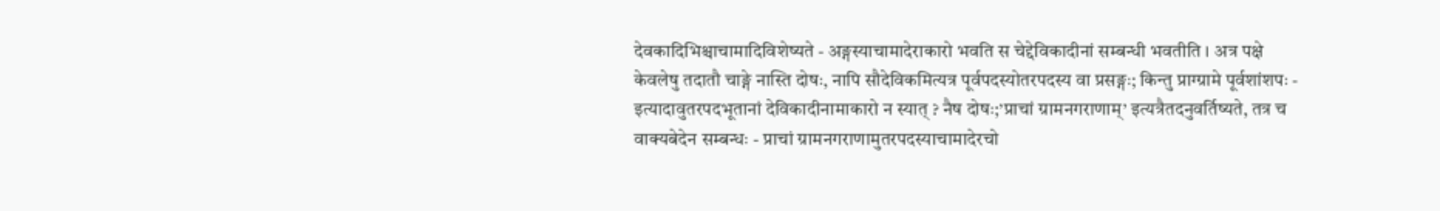देवकादिभिश्चाचामादिविशेष्यते - अङ्गस्याचामादेराकारो भवति स चेद्देविकादीनां सम्बन्धी भवतीति । अत्र पक्षे केवलेषु तदातौ चाङ्गे नास्ति दोषः, नापि सौदेविकमित्यत्र पूर्वपदस्योतरपदस्य वा प्रसङ्गः; किन्तु प्राग्ग्रामे पूर्वशांशपः - इत्यादावुतरपदभूतानां देविकादीनामाकारो न स्यात् ? नैष दोषः;’प्राचां ग्रामनगराणाम्’ इत्यत्रैतदनुवर्तिष्यते, तत्र च वाक्यबेदेन सम्बन्धः - प्राचां ग्रामनगराणामुतरपदस्याचामादेरचो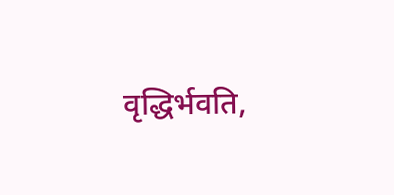वृद्धिर्भवति,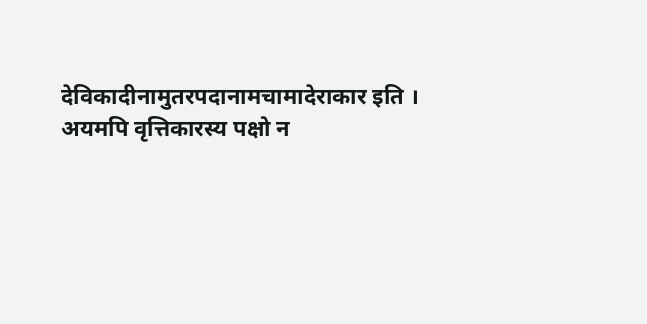देविकादीनामुतरपदानामचामादेराकार इति । अयमपि वृत्तिकारस्य पक्षो न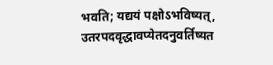भवति; यद्ययं पक्षोऽभविष्यत्, उतरपदवृद्धावप्येतदनुवर्तिष्यत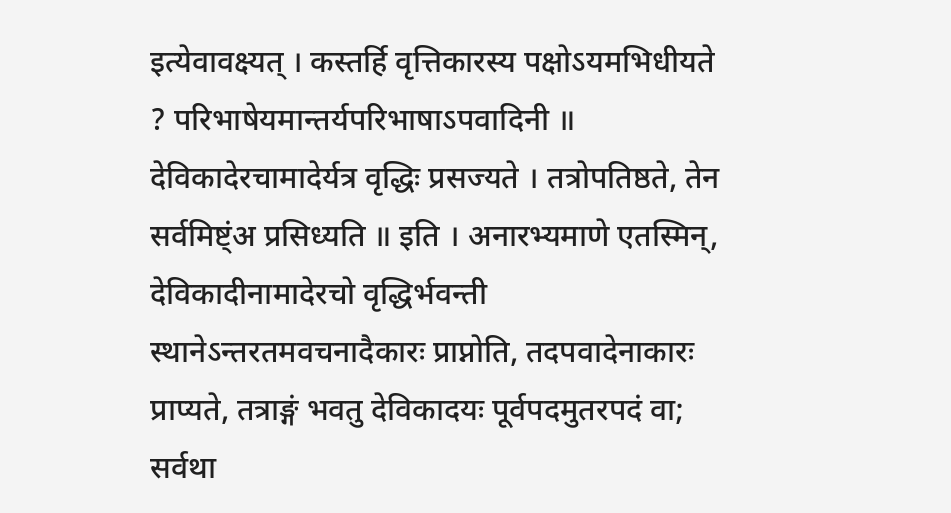इत्येवावक्ष्यत् । कस्तर्हि वृत्तिकारस्य पक्षोऽयमभिधीयते ? परिभाषेयमान्तर्यपरिभाषाऽपवादिनी ॥ देविकादेरचामादेर्यत्र वृद्धिः प्रसज्यते । तत्रोपतिष्ठते, तेन सर्वमिष्ट्ंअ प्रसिध्यति ॥ इति । अनारभ्यमाणे एतस्मिन्, देविकादीनामादेरचो वृद्धिर्भवन्ती स्थानेऽन्तरतमवचनादैकारः प्राप्नोति, तदपवादेनाकारः प्राप्यते, तत्राङ्गं भवतु देविकादयः पूर्वपदमुतरपदं वा; सर्वथा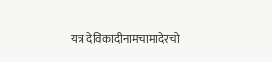यत्र देविकादीनामचामादेरचो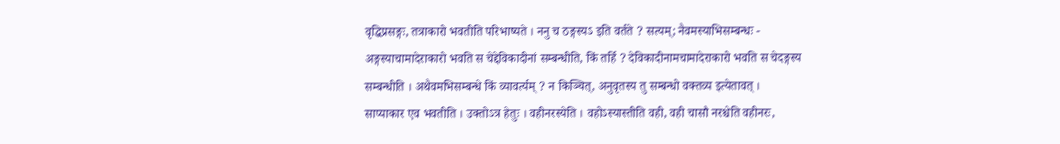वृद्धिप्रसङ्गः, तत्राकारो भवतीति परिभाष्यते । ननु च ठङ्गस्यऽ इति वर्तते ? सत्यम्; नैवमस्याभिसम्बन्धः - अङ्गस्याचामादेराकारो भवति स चेद्देविकादीनां सम्बन्धीति, किं तर्हि ? देविकादीनामचामादेराकारो भवति स चेदङ्गस्य सम्बन्धीति । अथैवमभिसम्बन्धे किं व्यावर्त्यम् ? न किञ्चित्, अनुवृतस्य तु सम्बन्धो वक्तव्य इत्येतावत् । साप्याकार एव भवतीति । उक्तोऽत्र हेतुः । वहीनरस्येति । वहोऽस्यास्तीति वही, वही चासौ नरश्चेति वहीनरः,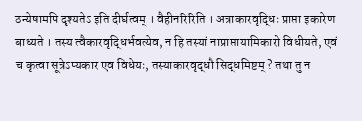ठन्येषामपि दृश्यतेऽ इति दीर्घत्वम् । वैहीनरिरिति । अत्राकारवृद्धिः प्राप्ता इकारेण बाध्यते । तस्य त्वैकारवृद्धिर्भवत्येव, न हि तस्यां नाप्राप्तायामिकारो विधीयते, एवं च कृत्वा सूत्रेऽप्यकार एव विधेयः, तस्याकारवृद्धौ सिद्धमिष्टम् ? तथा तु न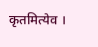कृतमित्येव ।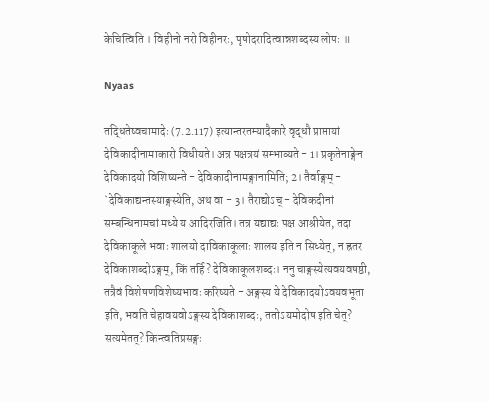केचित्विति । विहीनो नरो विहीनरः, पृषोदरादित्वान्नशब्दस्य लोपः ॥

Nyaas

तद्धितेष्वचामादेः (7.2.117) इत्यान्तरतम्यादैकारे वृद्धौ प्राप्तायां देविकादीनामाकारो विधीयते। अत्र पक्षत्रयं सम्भाव्यते - 1। प्रकृतेनाङ्गेन देविकादयो विशिष्यन्ते - देविकादीनामङ्गानामिति; 2। तैर्वाङ्गम् - `देविकाद्यन्तस्याङ्गस्येति, अथ वा - 3। तैराद्योऽच् - देविकदीनां सम्बन्धिनामचां मध्ये य आदिरजिति। तत्र यद्याद्यः पक्ष आश्रीयेत, तदा देविकाकूले भवाः शालयो दाविकाकूलाः शालय इति न सिध्येत्, न ह्रतर देविकाशब्दोऽङ्गम्, किं तर्हि? देविकाकूलशब्दः। ननु चाङ्गस्येत्यवयवषष्ठी, तत्रैवं विशेषणविशेष्यभावः करिष्यते - अङ्गस्य ये देविकादयोऽवयवभूता इति, भवति चेहावयवोऽङ्गस्य देविकाशब्दः, ततोऽयमोदोष इति चेत्? सत्यमेतत्? किन्त्वतिप्रसङ्गः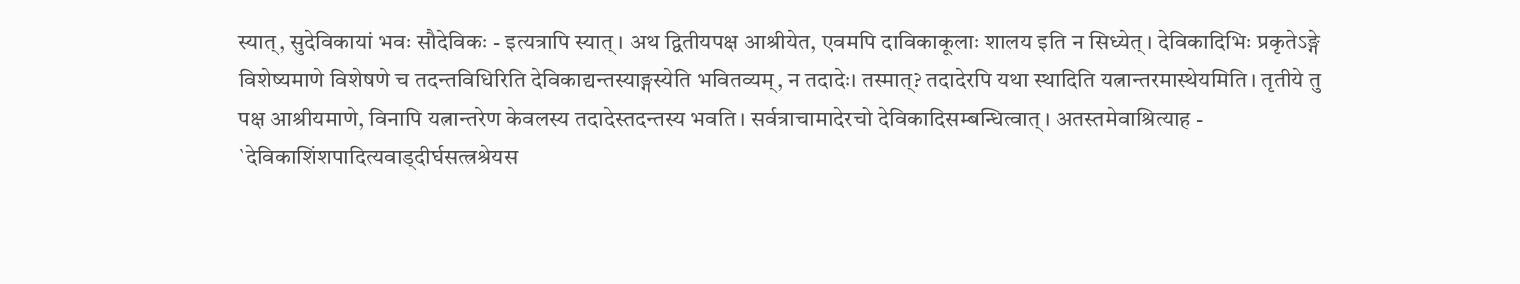स्यात्, सुदेविकायां भवः सौदेविकः - इत्यत्रापि स्यात्। अथ द्वितीयपक्ष आश्रीयेत, एवमपि दाविकाकूलाः शालय इति न सिध्येत्। देविकादिभिः प्रकृतेऽङ्गे विशेष्यमाणे विशेषणे च तदन्तविधिरिति देविकाद्यन्तस्याङ्गस्येति भवितव्यम्, न तदादेः। तस्मात्? तदादेरपि यथा स्थादिति यत्नान्तरमास्थेयमिति। तृतीये तु पक्ष आश्रीयमाणे, विनापि यत्नान्तरेण केवलस्य तदादेस्तदन्तस्य भवति। सर्वत्राचामादेरचो देविकादिसम्बन्धित्वात्। अतस्तमेवाश्रित्याह - `देविकाशिंशपादित्यवाड्दीर्घसत्त्रश्रेयस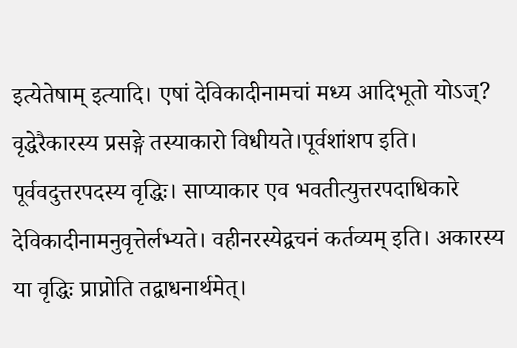इत्येतेषाम् इत्यादि। एषां देविकादीनामचां मध्य आदिभूतो योऽज्? वृद्धेरैकारस्य प्रसङ्गे तस्याकारो विधीयते।पूर्वशांशप इति। पूर्ववदुत्तरपदस्य वृद्धिः। साप्याकार एव भवतीत्युत्तरपदाधिकारे देविकादीनामनुवृत्तेर्लभ्यते। वहीनरस्येद्वचनं कर्तव्यम् इति। अकारस्य या वृद्धिः प्राप्नोति तद्वाधनार्थमेत्।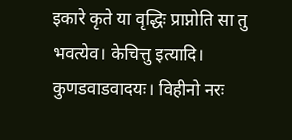इकारे कृते या वृद्धिः प्राप्नोति सा तु भवत्येव। केचित्तु इत्यादि। कुणडवाडवादयः। विहीनो नरः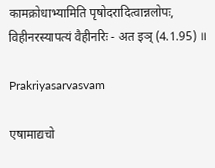कामक्रोधाभ्यामिति पृषोदरादित्वान्नलोपः, विहीनरस्यापत्यं वैहीनरिः - अत इञ् (4.1.95) ॥

Prakriyasarvasvam

एषामाद्यचो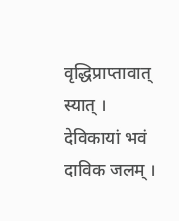वृद्धिप्राप्तावात् स्यात् । देविकायां भवं दाविक जलम् ।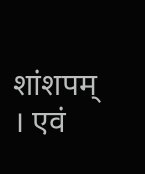शांशपम् । एवं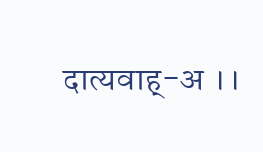दात्यवाह्-अ ।।